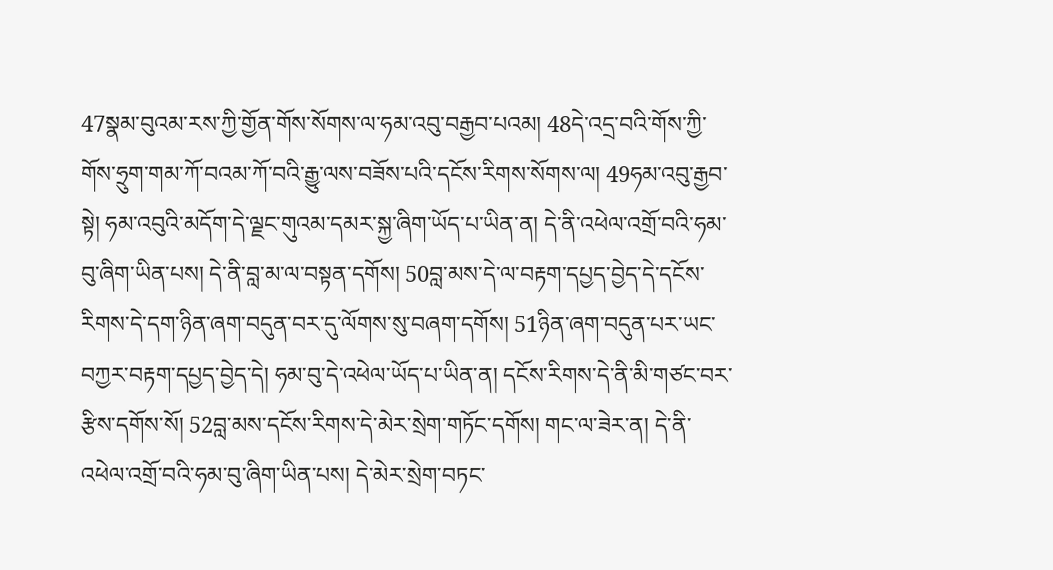47སྣམ་བུའམ་རས་ཀྱི་གྱོན་གོས་སོགས་ལ་ཧམ་འབུ་བརྒྱབ་པའམ། 48དེ་འདྲ་བའི་གོས་ཀྱི་གོས་ཧྲུག་གམ་ཀོ་བའམ་ཀོ་བའི་རྒྱུ་ལས་བཟོས་པའི་དངོས་རིགས་སོགས་ལ། 49ཧམ་འབུ་རྒྱབ་སྟེ། ཧམ་འབུའི་མདོག་དེ་ལྗང་གུའམ་དམར་སྐྱ་ཞིག་ཡོད་པ་ཡིན་ན། དེ་ནི་འཕེལ་འགྲོ་བའི་ཧམ་བུ་ཞིག་ཡིན་པས། དེ་ནི་བླ་མ་ལ་བསྟན་དགོས། 50བླ་མས་དེ་ལ་བརྟག་དཔྱད་བྱེད་དེ་དངོས་རིགས་དེ་དག་ཉིན་ཞག་བདུན་བར་དུ་ལོགས་སུ་བཞག་དགོས། 51ཉིན་ཞག་བདུན་པར་ཡང་བཀྱར་བརྟག་དཔྱད་བྱེད་དེ། ཧམ་བུ་དེ་འཕེལ་ཡོད་པ་ཡིན་ན། དངོས་རིགས་དེ་ནི་མི་གཙང་བར་རྩིས་དགོས་སོ། 52བླ་མས་དངོས་རིགས་དེ་མེར་སྲེག་གཏོང་དགོས། གང་ལ་ཟེར་ན། དེ་ནི་འཕེལ་འགྲོ་བའི་ཧམ་བུ་ཞིག་ཡིན་པས། དེ་མེར་སྲེག་བཏང་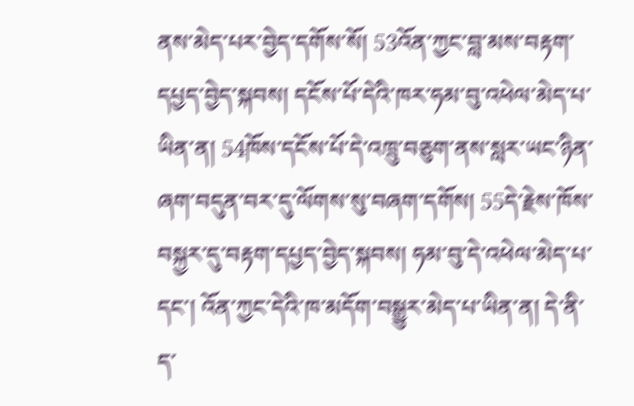ནས་མེད་པར་བྱེད་དགོས་སོ། 53འོན་ཀྱང་བླ་མས་བརྟག་དཔྱད་བྱེད་སྐབས། དངོས་པོ་དེའི་ཁར་ཧམ་བུ་འཕེལ་མེད་པ་ཡིན་ན། 54ཁོས་དངོས་པོ་དེ་འཁྲུ་བཅུག་ནས་སླར་ཡང་ཉིན་ཞག་བདུན་བར་དུ་ལོགས་སུ་བཞག་དགོས། 55དེ་རྗེས་ཁོས་བསྐྱར་དུ་བརྟག་དཔྱད་བྱེད་སྐབས། ཧམ་བུ་དེ་འཕེལ་མེད་པ་དང་། འོན་ཀྱང་དེའི་ཁ་མདོག་བསྒྱུར་མེད་པ་ཡིན་ན། དེ་ནི་ད་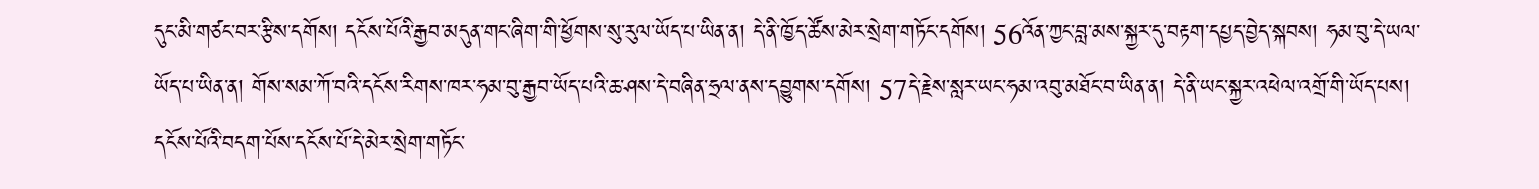དུང་མི་གཙང་བར་རྩིས་དགོས། དངོས་པོའི་རྒྱབ་མདུན་གང་ཞིག་གི་ཕྱོགས་སུ་རུལ་ཡོད་པ་ཡིན་ན། དེ་ནི་ཁྱོད་ཚོས་མེར་སྲེག་གཏོང་དགོས། 56འོན་ཀྱང་བླ་མས་སྐྱར་དུ་བརྟག་དཔྱད་བྱེད་སྐབས། ཧམ་བུ་དེ་ཡལ་ཡོད་པ་ཡིན་ན། གོས་སམ་ཀོ་བའི་དངོས་རིགས་ཁར་ཧམ་བུ་རྒྱབ་ཡོད་པའི་ཆ་ཤས་དེ་བཞིན་ཧྲལ་ནས་དབྱུགས་དགོས། 57དེ་རྗེས་སླར་ཡང་ཧམ་འབུ་མཐོང་བ་ཡིན་ན། དེ་ནི་ཡང་སྐྱར་འཕེལ་འགྲོ་གི་ཡོད་པས། དངོས་པོའི་བདག་པོས་དངོས་པོ་དེ་མེར་སྲེག་གཏོང་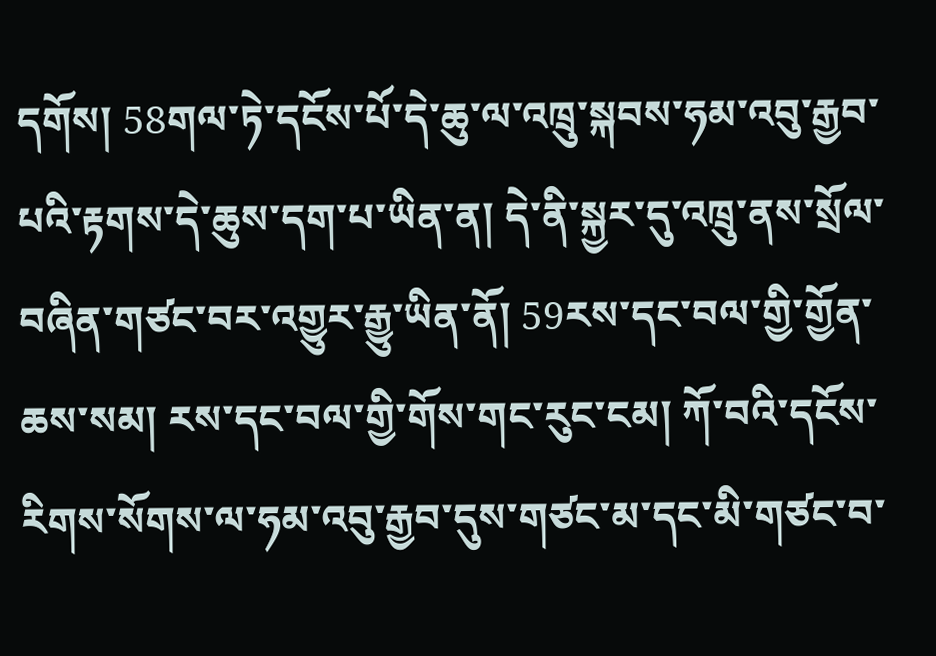དགོས། 58གལ་ཏེ་དངོས་པོ་དེ་ཆུ་ལ་འཁྲུ་སྐབས་ཧམ་འབུ་རྒྱབ་པའི་རྟགས་དེ་ཆུས་དག་པ་ཡིན་ན། དེ་ནི་སྐྱར་དུ་འཁྲུ་ནས་སྲོལ་བཞིན་གཙང་བར་འགྱུར་རྒྱུ་ཡིན་ནོ། 59རས་དང་བལ་གྱི་གྱོན་ཆས་སམ། རས་དང་བལ་གྱི་གོས་གང་རུང་ངམ། ཀོ་བའི་དངོས་རིགས་སོགས་ལ་ཧམ་འབུ་རྒྱབ་དུས་གཙང་མ་དང་མི་གཙང་བ་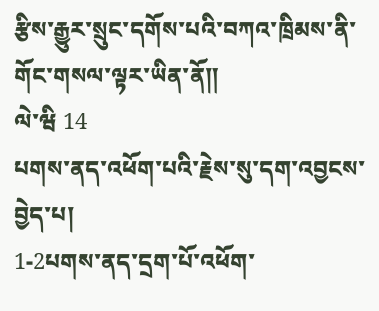རྩིས་རྒྱུར་སྲུང་དགོས་པའི་བཀའ་ཁྲིམས་ནི་གོང་གསལ་ལྟར་ཡིན་ནོ༎
ལེ་ཝི 14
པགས་ནད་འཕོག་པའི་རྗེས་སུ་དག་འབྱངས་བྱེད་པ།
1-2པགས་ནད་དྲག་པོ་འཕོག་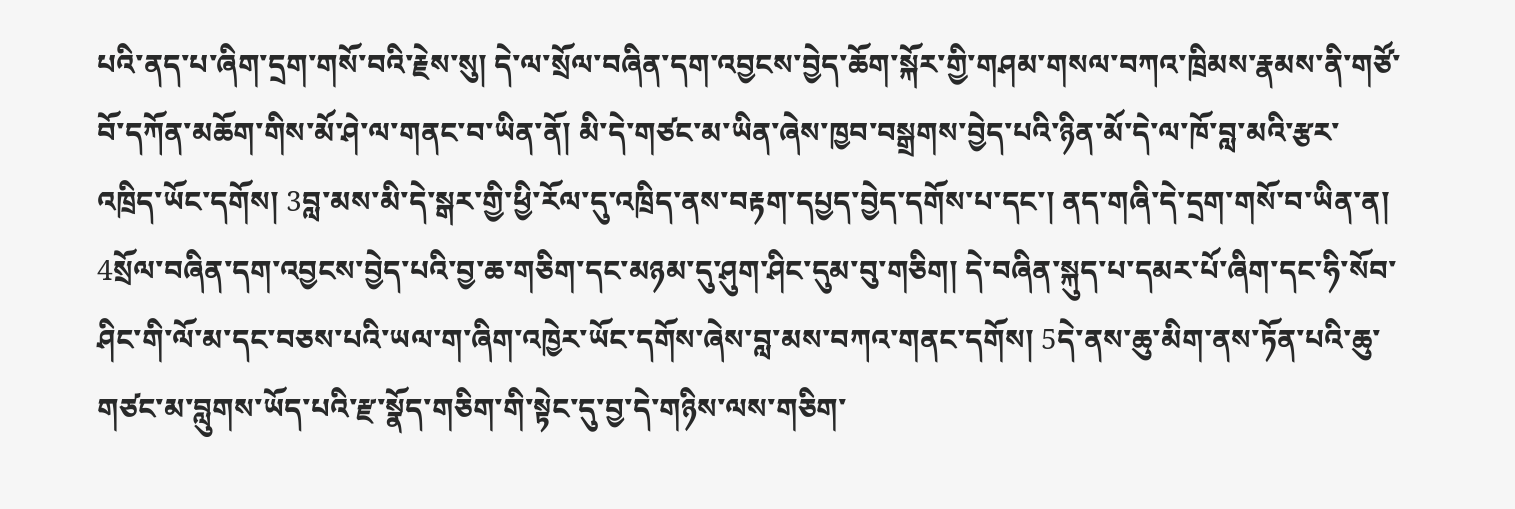པའི་ནད་པ་ཞིག་དྲག་གསོ་བའི་རྗེས་སུ། དེ་ལ་སྲོལ་བཞིན་དག་འབྱངས་བྱེད་ཆོག་སྐོར་གྱི་གཤམ་གསལ་བཀའ་ཁྲིམས་རྣམས་ནི་གཙོ་བོ་དཀོན་མཆོག་གིས་མོ་ཤེ་ལ་གནང་བ་ཡིན་ནོ། མི་དེ་གཙང་མ་ཡིན་ཞེས་ཁྱབ་བསྒྲགས་བྱེད་པའི་ཉིན་མོ་དེ་ལ་ཁོ་བླ་མའི་རྩར་འཁྲིད་ཡོང་དགོས། 3བླ་མས་མི་དེ་སྒར་གྱི་ཕྱི་རོལ་དུ་འཁྲིད་ནས་བརྟག་དཔྱད་བྱེད་དགོས་པ་དང་། ནད་གཞི་དེ་དྲག་གསོ་བ་ཡིན་ན། 4སྲོལ་བཞིན་དག་འབྱངས་བྱེད་པའི་བྱ་ཆ་གཅིག་དང་མཉམ་དུ་ཤུག་ཤིང་དུམ་བུ་གཅིག། དེ་བཞིན་སྐུད་པ་དམར་པོ་ཞིག་དང་ཧི་སོབ་ཤིང་གི་ལོ་མ་དང་བཅས་པའི་ཡལ་ག་ཞིག་འཁྱེར་ཡོང་དགོས་ཞེས་བླ་མས་བཀའ་གནང་དགོས། 5དེ་ནས་ཆུ་མིག་ནས་ཏོན་པའི་ཆུ་གཙང་མ་བླུགས་ཡོད་པའི་རྫ་སྣོད་གཅིག་གི་སྟེང་དུ་བྱ་དེ་གཉིས་ལས་གཅིག་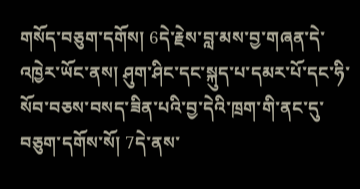གསོད་བཅུག་དགོས། 6དེ་རྗེས་བླ་མས་བྱ་གཞན་དེ་འཁྱེར་ཡོང་ནས། ཤུག་ཤིང་དང་སྐུད་པ་དམར་པོ་དང་ཧི་སོབ་བཅས་བསད་ཟིན་པའི་བྱ་དེའི་ཁྲག་གི་ནང་དུ་བཅུག་དགོས་སོ། 7དེ་ནས་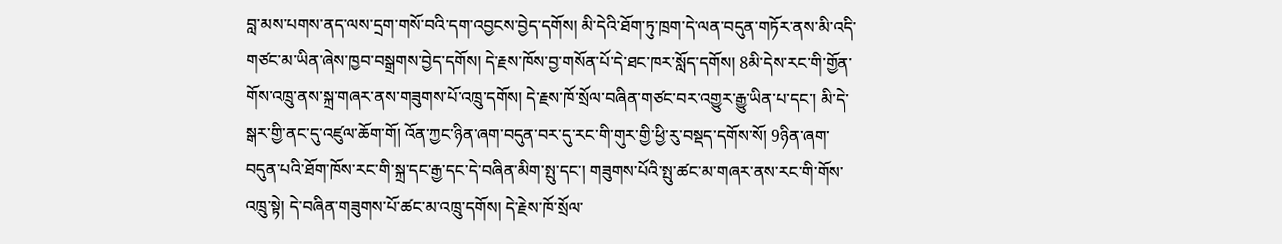བླ་མས་པགས་ནད་ལས་དྲག་གསོ་བའི་དག་འབྱངས་བྱེད་དགོས། མི་དེའི་ཐོག་ཏུ་ཁྲག་དེ་ལན་བདུན་གཏོར་ནས་མི་འདི་གཙང་མ་ཡིན་ཞེས་ཁྱབ་བསྒྲགས་བྱེད་དགོས། དེ་རྗས་ཁོས་བྱ་གསོན་པོ་དེ་ཐང་ཁར་སློད་དགོས། 8མི་དེས་རང་གི་གྱོན་གོས་འཁྲུ་ནས་སྐྲ་གཞར་ནས་གཟུགས་པོ་འཁྲུ་དགོས། དེ་རྗས་ཁོ་སྲོལ་བཞིན་གཙང་བར་འགྱུར་རྒྱུ་ཡིན་པ་དང་། མི་དེ་སྒར་གྱི་ནང་དུ་འཛུལ་ཆོག་གོ། འོན་ཀྱང་ཉིན་ཞག་བདུན་བར་དུ་རང་གི་གུར་གྱི་ཕྱི་རུ་བསྡད་དགོས་སོ། 9ཉིན་ཞག་བདུན་པའི་ཐོག་ཁོས་རང་གི་སྐྲ་དང་རྒྱ་དང་དེ་བཞིན་མིག་སྤུ་དང་། གཟུགས་པོའི་སྤུ་ཚང་མ་གཞར་ནས་རང་གི་གོས་འཁྲུ་སྟེ། དེ་བཞིན་གཟུགས་པོ་ཚང་མ་འཁྲུ་དགོས། དེ་རྗེས་ཁོ་སྲོལ་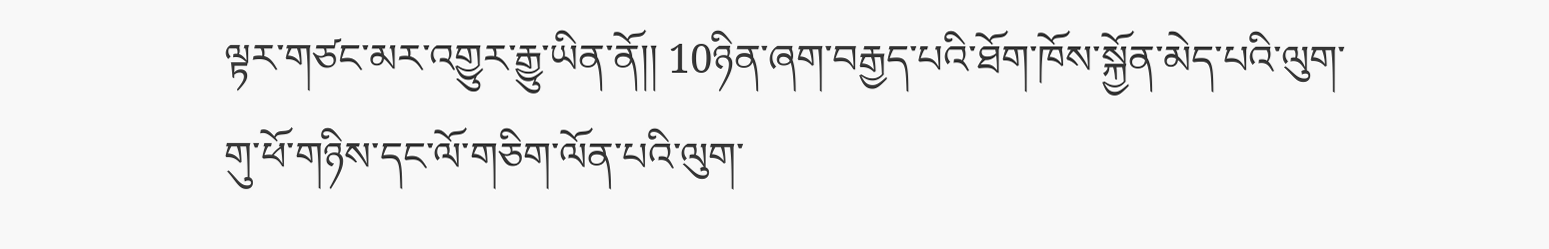ལྟར་གཙང་མར་འགྱུར་རྒྱུ་ཡིན་ནོ།། 10ཉིན་ཞག་བརྒྱད་པའི་ཐོག་ཁོས་སྐྱོན་མེད་པའི་ལུག་གུ་ཕོ་གཉིས་དང་ལོ་གཅིག་ལོན་པའི་ལུག་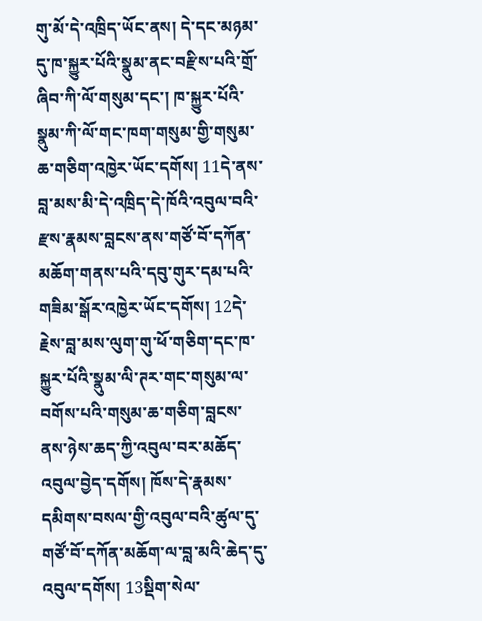གུ་མོ་དེ་འཁྲིད་ཡོང་ནས། དེ་དང་མཉམ་དུ་ཁ་སྐྱུར་པོའི་སྣུམ་ནང་བརྫིས་པའི་གྲོ་ཞིབ་ཀི་ལོ་གསུམ་དང་། ཁ་སྐྱུར་པོའི་སྣུམ་ཀི་ལོ་གང་ཁག་གསུམ་གྱི་གསུམ་ཆ་གཅིག་འཁྱེར་ཡོང་དགོས། 11དེ་ནས་བླ་མས་མི་དེ་འཁྲིད་དེ་ཁོའི་འབུལ་བའི་རྫས་རྣམས་བླངས་ནས་གཙོ་བོ་དཀོན་མཆོག་གནས་པའི་དབུ་གུར་དམ་པའི་གཟིམ་སྒོར་འཁྱེར་ཡོང་དགོས། 12དེ་རྗེས་བླ་མས་ལུག་གུ་ཕོ་གཅིག་དང་ཁ་སྐྱུར་པོའི་སྣུམ་ལི་ཊར་གང་གསུམ་ལ་བགོས་པའི་གསུམ་ཆ་གཅིག་བླངས་ནས་ཉེས་ཆད་ཀྱི་འབུལ་བར་མཆོད་འབུལ་བྱེད་དགོས། ཁོས་དེ་རྣམས་དམིགས་བསལ་གྱི་འབུལ་བའི་ཚུལ་དུ་གཙོ་བོ་དཀོན་མཆོག་ལ་བླ་མའི་ཆེད་དུ་འབུལ་དགོས། 13སྡིག་སེལ་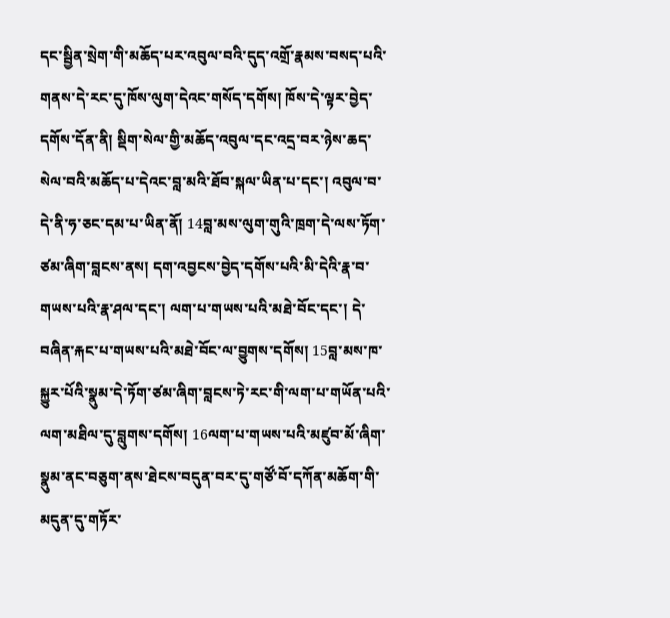དང་སྦྱིན་སྲེག་གི་མཆོད་པར་འབུལ་བའི་དུད་འགྲོ་རྣམས་བསད་པའི་གནས་དེ་རང་དུ་ཁོས་ལུག་དེའང་གསོད་དགོས། ཁོས་དེ་ལྟར་བྱེད་དགོས་དོན་ནི། སྡིག་སེལ་གྱི་མཆོད་འབུལ་དང་འདྲ་བར་ཉེས་ཆད་སེལ་བའི་མཆོད་པ་དེའང་བླ་མའི་ཐོབ་སྐལ་ཡིན་པ་དང་། འབུལ་བ་དེ་ནི་ཧ་ཅང་དམ་པ་ཡིན་ནོ། 14བླ་མས་ལུག་གུའི་ཁྲག་དེ་ལས་ཏོག་ཙམ་ཞིག་བླངས་ནས། དག་འབྱངས་བྱེད་དགོས་པའི་མི་དེའི་རྣ་བ་གཡས་པའི་རྣ་ཤལ་དང་། ལག་པ་གཡས་པའི་མཐེ་བོང་དང་། དེ་བཞིན་རྐང་པ་གཡས་པའི་མཐེ་བོང་ལ་བྱུགས་དགོས། 15བླ་མས་ཁ་སྐྱུར་པོའི་སྣུམ་དེ་ཏོག་ཙམ་ཞིག་བླངས་ཏེ་རང་གི་ལག་པ་གཡོན་པའི་ལག་མཐིལ་དུ་བླུགས་དགོས། 16ལག་པ་གཡས་པའི་མཛུབ་མོ་ཞིག་སྣུམ་ནང་བཅུག་ནས་ཐེངས་བདུན་བར་དུ་གཙོ་བོ་དཀོན་མཆོག་གི་མདུན་དུ་གཏོར་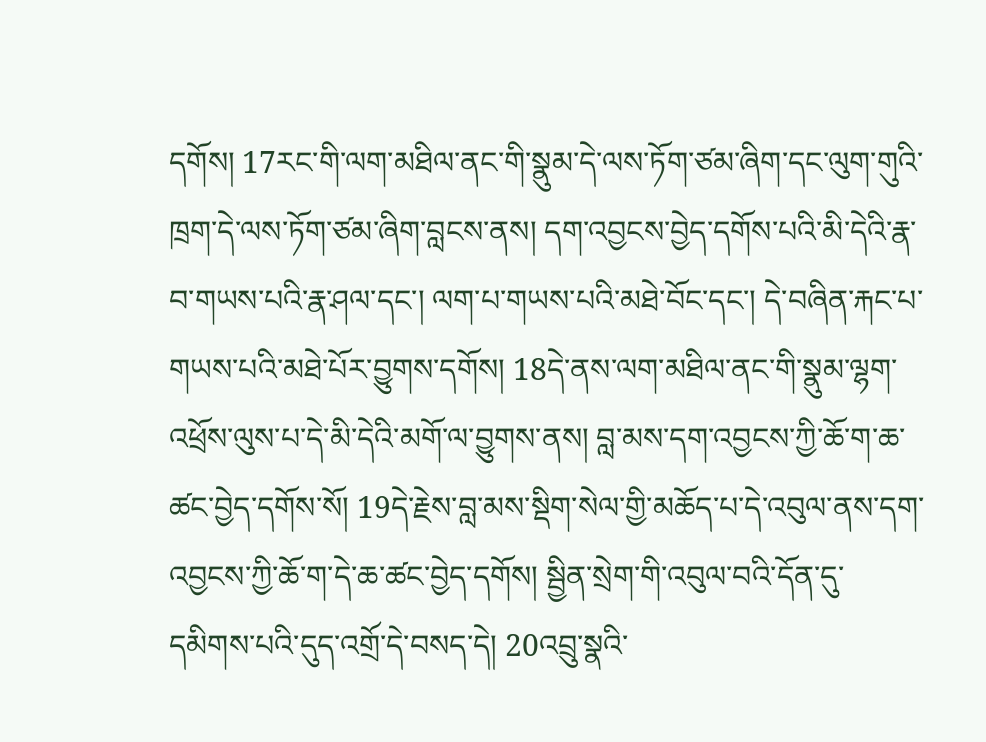དགོས། 17རང་གི་ལག་མཐིལ་ནང་གི་སྣུམ་དེ་ལས་ཏོག་ཙམ་ཞིག་དང་ལུག་གུའི་ཁྲག་དེ་ལས་ཏོག་ཙམ་ཞིག་བླངས་ནས། དག་འབྱངས་བྱེད་དགོས་པའི་མི་དེའི་རྣ་བ་གཡས་པའི་རྣ་ཤལ་དང་། ལག་པ་གཡས་པའི་མཐེ་བོང་དང་། དེ་བཞིན་རྐང་པ་གཡས་པའི་མཐེ་པོར་བྱུགས་དགོས། 18དེ་ནས་ལག་མཐིལ་ནང་གི་སྣུམ་ལྷག་འཕྲོས་ལུས་པ་དེ་མི་དེའི་མགོ་ལ་བྱུགས་ནས། བླ་མས་དག་འབྱངས་ཀྱི་ཆོ་ག་ཆ་ཚང་བྱེད་དགོས་སོ། 19དེ་རྗེས་བླ་མས་སྡིག་སེལ་གྱི་མཆོད་པ་དེ་འབུལ་ནས་དག་འབྱངས་ཀྱི་ཆོ་ག་དེ་ཆ་ཚང་བྱེད་དགོས། སྦྱིན་སྲེག་གི་འབུལ་བའི་དོན་དུ་དམིགས་པའི་དུད་འགྲོ་དེ་བསད་དེ། 20འབྲུ་སྣའི་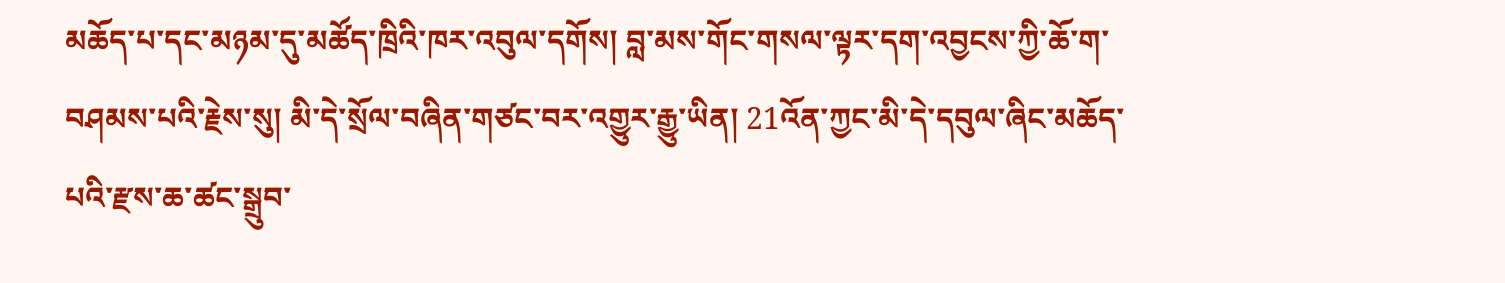མཆོད་པ་དང་མཉམ་དུ་མཚོད་ཁྲིའི་ཁར་འབུལ་དགོས། བླ་མས་གོང་གསལ་ལྟར་དག་འབྱངས་ཀྱི་ཆོ་ག་བཤམས་པའི་རྗེས་སུ། མི་དེ་སྲོལ་བཞིན་གཙང་བར་འགྱུར་རྒྱུ་ཡིན། 21འོན་ཀྱང་མི་དེ་དབུལ་ཞིང་མཆོད་པའི་རྫས་ཆ་ཚང་སྒྲུབ་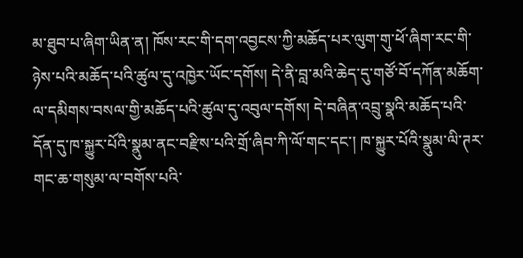མ་ཐུབ་པ་ཞིག་ཡིན་ན། ཁོས་རང་གི་དག་འབྱངས་ཀྱི་མཆོད་པར་ལུག་གུ་ཕོ་ཞིག་རང་གི་ཉེས་པའི་མཆོད་པའི་ཚུལ་དུ་འཁྱེར་ཡོང་དགོས། དེ་ནི་བླ་མའི་ཆེད་དུ་གཙོ་བོ་དཀོན་མཆོག་ལ་དམིགས་བསལ་གྱི་མཆོད་པའི་ཚུལ་དུ་འབུལ་དགོས། དེ་བཞིན་འབྲུ་སྣའི་མཆོད་པའི་དོན་དུ་ཁ་སྐྱུར་པོའི་སྣུམ་ནང་བརྫིས་པའི་གྲོ་ཞིབ་ཀི་ལོ་གང་དང་། ཁ་སྐྱུར་པོའི་སྣུམ་ལི་ཊར་གང་ཆ་གསུམ་ལ་བགོས་པའི་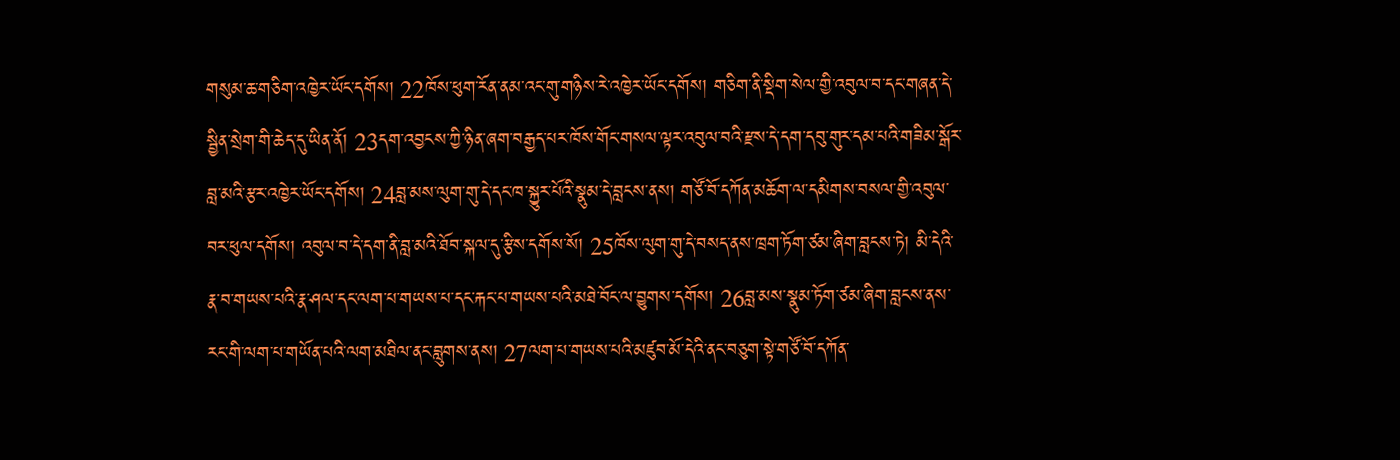གསུམ་ཆ་གཅིག་འཁྱེར་ཡོང་དགོས། 22ཁོས་ཕུག་རོན་ནམ་འང་གུ་གཉིས་རེ་འཁྱེར་ཡོང་དགོས། གཅིག་ནི་སྡིག་སེལ་གྱི་འབུལ་བ་དང་གཞན་དེ་སྦྱིན་སྲེག་གི་ཆེད་དུ་ཡིན་ནོ། 23དག་འབྱངས་ཀྱི་ཉིན་ཞག་བརྒྱད་པར་ཁོས་གོང་གསལ་ལྟར་འབུལ་བའི་རྫས་དེ་དག་དབུ་གུར་དམ་པའི་གཟིམ་སྒོར་བླ་མའི་རྩར་འཁྱེར་ཡོང་དགོས། 24བླ་མས་ལུག་གུ་དེ་དང་ཁ་སྐྱུར་པོའི་སྣུམ་དེ་བླངས་ནས། གཙོ་བོ་དཀོན་མཆོག་ལ་དམིགས་བསལ་གྱི་འབུལ་བར་ཕུལ་དགོས། འབུལ་བ་དེ་དག་ནི་བླ་མའི་ཐོབ་སྐལ་དུ་རྩིས་དགོས་སོ། 25ཁོས་ལུག་གུ་དེ་བསད་ནས་ཁྲག་ཏོག་ཙམ་ཞིག་བླངས་ཏེ། མི་དེའི་རྣ་བ་གཡས་པའི་རྣ་ཤལ་དང་ལག་པ་གཡས་པ་དང་རྐང་པ་གཡས་པའི་མཐེ་བོང་ལ་བྱུགས་དགོས། 26བླ་མས་སྣུམ་ཏོག་ཙམ་ཞིག་བླངས་ནས་རང་གི་ལག་པ་གཡོན་པའི་ལག་མཐིལ་ནང་བླུགས་ནས། 27ལག་པ་གཡས་པའི་མཛུབ་མོ་དེའི་ནང་བཅུག་སྟེ་གཙོ་བོ་དཀོན་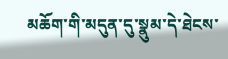མཆོག་གི་མདུན་དུ་སྣུམ་དེ་ཐེངས་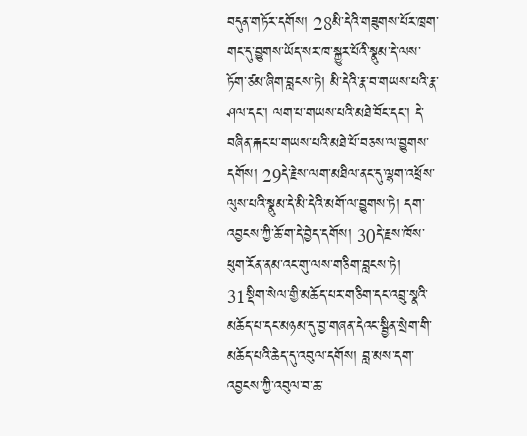བདུན་གཏོར་དགོས། 28མི་དེའི་གཟུགས་པོར་ཁྲག་གང་དུ་བྱུགས་ཡོད་སར་ཁ་སྐྱུར་པོའི་སྣུམ་དེ་ལས་ཏོག་ཙམ་ཞིག་བླངས་ཏེ། མི་དེའི་རྣ་བ་གཡས་པའི་རྣ་ཤལ་དང་། ལག་པ་གཡས་པའི་མཐེ་བོང་དང་། དེ་བཞིན་རྐང་པ་གཡས་པའི་མཐེ་པོ་བཅས་ལ་བྱུགས་དགོས། 29དེ་རྗེས་ལག་མཐིལ་ནང་དུ་ལྷག་འཕྲོས་ལུས་པའི་སྣུམ་དེ་མི་དེའི་མགོ་ལ་བྱུགས་ཏེ། དག་འབྱངས་ཀྱི་ཆོ་ག་དེ་བྱེད་དགོས། 30དེ་རྗས་ཁོས་ཕུག་རོན་ནམ་འང་གུ་ལས་གཅིག་བླངས་ཏེ། 31སྡིག་སེལ་གྱི་མཆོད་པར་གཅིག་དང་འབྲུ་སྣའི་མཆོད་པ་དང་མཉམ་དུ་བྱ་གཞན་དེའང་སྦྱིན་སྲེག་གི་མཆོད་པའི་ཆེད་དུ་འབུལ་དགོས། བླ་མས་དག་འབྱངས་ཀྱི་འབུལ་བ་ཆ་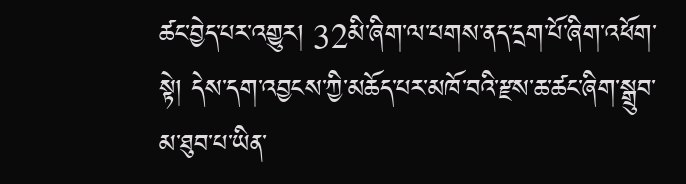ཚང་བྱེད་པར་འགྱུར། 32མི་ཞིག་ལ་པགས་ནད་དྲག་པོ་ཞིག་འཕོག་སྟེ། དེས་དག་འབྱངས་ཀྱི་མཆོད་པར་མཁོ་བའི་རྫས་ཆ་ཚང་ཞིག་སྒྲུབ་མ་ཐུབ་པ་ཡིན་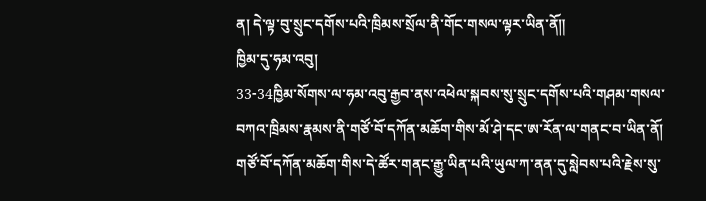ན། དེ་ལྟ་བུ་སྲུང་དགོས་པའི་ཁྲིམས་སྲོལ་ནི་གོང་གསལ་ལྟར་ཡིན་ནོ༎
ཁྱིམ་དུ་ཧམ་འབུ།
33-34ཁྱིམ་སོགས་ལ་ཧམ་འབུ་རྒྱབ་ནས་འཕེལ་སྐབས་སུ་སྲུང་དགོས་པའི་གཤམ་གསལ་བཀའ་ཁྲིམས་རྣམས་ནི་གཙོ་བོ་དཀོན་མཆོག་གིས་མོ་ཤེ་དང་ཨ་རོན་ལ་གནང་བ་ཡིན་ནོ། གཙོ་བོ་དཀོན་མཆོག་གིས་དེ་ཚོར་གནང་རྒྱུ་ཡིན་པའི་ཡུལ་ཀ་ནན་དུ་སླེབས་པའི་རྗེས་སུ་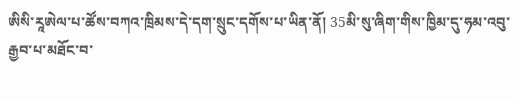ཨིསི་རཱཨེལ་པ་ཚོས་བཀའ་ཁྲིམས་དེ་དག་སྲུང་དགོས་པ་ཡིན་ནོ། 35མི་སུ་ཞིག་གིས་ཁྱིམ་དུ་ཧམ་འབུ་རྒྱབ་པ་མཐོང་བ་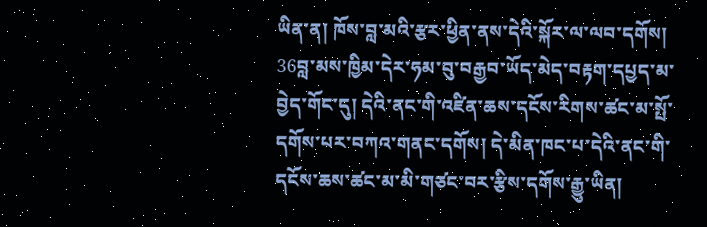ཡིན་ན། ཁོས་བླ་མའི་རྩར་ཕྱིན་ནས་དེའི་སྐོར་ལ་ལབ་དགོས། 36བླ་མས་ཁྱིམ་དེར་ཧམ་བུ་བརྒྱབ་ཡོད་མེད་བརྟག་དཔྱད་མ་བྱེད་གོང་དུ། དེའི་ནང་གི་འཛིན་ཆས་དངོས་རིགས་ཚང་མ་སྤོ་དགོས་པར་བཀའ་གནང་དགོས། དེ་མིན་ཁང་པ་དེའི་ནང་གི་དངོས་ཆས་ཚང་མ་མི་གཙང་བར་རྩིས་དགོས་རྒྱུ་ཡིན།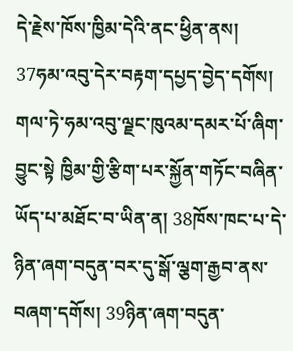དེ་རྗེས་ཁོས་ཁྱིམ་དེའི་ནང་ཕྱིན་ནས། 37ཧམ་འབུ་དེར་བརྟག་དཔྱད་བྱེད་དགོས། གལ་ཏེ་ཧམ་འབུ་ལྗང་ཁུའམ་དམར་པོ་ཞིག་བྱུང་སྟེ ཁྱིམ་གྱི་རྩིག་པར་སྐྱོན་གཏོང་བཞིན་ཡོད་པ་མཐོང་བ་ཡིན་ན། 38ཁོས་ཁང་པ་དེ་ཉིན་ཞག་བདུན་བར་དུ་སྒོ་ལྕག་རྒྱབ་ནས་བཞག་དགོས། 39ཉིན་ཞག་བདུན་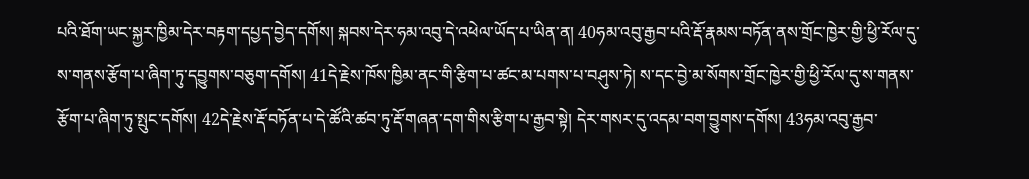པའི་ཐོག་ཡང་སྐྱར་ཁྱིམ་དེར་བརྟག་དཔྱད་བྱེད་དགོས། སྐབས་དེར་ཧམ་འབུ་དེ་འཕེལ་ཡོད་པ་ཡིན་ན། 40ཧམ་འབུ་རྒྱབ་པའི་རྡོ་རྣམས་བཏོན་ནས་གྲོང་ཁྱེར་གྱི་ཕྱི་རོལ་དུ་ས་གནས་རྩོག་པ་ཞིག་ཏུ་དབྱུགས་བཅུག་དགོས། 41དེ་རྗེས་ཁོས་ཁྱིམ་ནང་གི་རྩིག་པ་ཚང་མ་པགས་པ་བཤུས་ཏེ། ས་དང་བྱེ་མ་སོགས་གྲོང་ཁྱེར་གྱི་ཕྱི་རོལ་དུ་ས་གནས་རྩོག་པ་ཞིག་ཏུ་སྤུང་དགོས། 42དེ་རྗེས་རྡོ་བཏོན་པ་དེ་ཚོའི་ཚབ་ཏུ་རྡོ་གཞན་དག་གིས་རྩིག་པ་རྒྱབ་སྟེ། དེར་གསར་དུ་འདམ་བག་བྱུགས་དགོས། 43ཧམ་འབུ་རྒྱབ་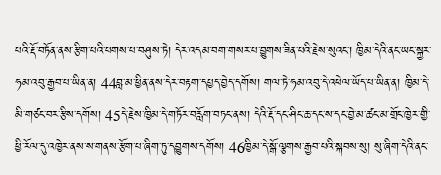པའི་རྡོ་བཏོན་ནས་རྩིག་པའི་པགས་པ་བཤུས་ཏེ། དེར་འདམ་བག་གསར་པ་བྱུགས་ཟིན་པའི་རྗེས་སུའང་། ཁྱིམ་དེའི་ནང་ཡང་སྐྱར་ཧམ་འབུ་རྒྱབ་པ་ཡིན་ན། 44བླ་མ་ཕྱིན་ནས་དེར་བརྟག་དཔྱད་བྱེད་དགོས། གལ་ཏེ་ཧམ་འབུ་དེ་འཕེལ་ཡོད་པ་ཡིན་ན། ཁྱིམ་དེ་མི་གཙང་བར་རྩིས་དགོས། 45དེ་རྗེས་ཁྱིམ་དེ་གཏོར་བརློག་བཏང་ནས། དེའི་རྡོ་དང་ཤིང་ཆ་དང་ས་དང་བྱེ་མ་ཚང་མ་གྲོང་ཁྱེར་གྱི་ཕྱི་རོལ་དུ་འཁྱེར་ནས་ས་གནས་རྩོག་པ་ཞིག་ཏུ་དབྱུགས་དགོས། 46ཁྱིམ་དེ་སྒོ་ལྕགས་རྒྱབ་པའི་སྐབས་སུ། སུ་ཞིག་དེའི་ནང་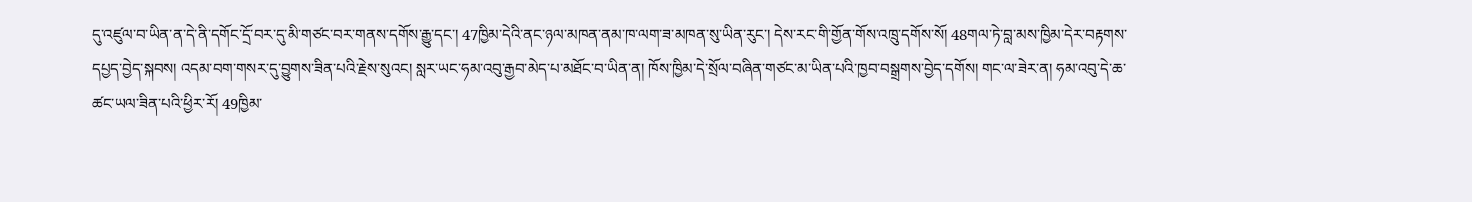དུ་འཛུལ་བ་ཡིན་ན་དེ་ནི་དགོང་དྲོ་བར་དུ་མི་གཙང་བར་གནས་དགོས་རྒྱུ་དང་། 47ཁྱིམ་དེའི་ནང་ཉལ་མཁན་ནམ་ཁ་ལག་ཟ་མཁན་སུ་ཡིན་རུང་། དེས་རང་གི་གྱོན་གོས་འཁྲུ་དགོས་སོ། 48གལ་ཏེ་བླ་མས་ཁྱིམ་དེར་བརྟགས་དཔྱད་བྱེད་སྐབས། འདམ་བག་གསར་དུ་བྱུགས་ཟིན་པའི་རྗེས་སུའང། སླར་ཡང་ཧམ་འབུ་རྒྱབ་མེད་པ་མཐོང་བ་ཡིན་ན། ཁོས་ཁྱིམ་དེ་སྲོལ་བཞིན་གཙང་མ་ཡིན་པའི་ཁྱབ་བསྒྲགས་བྱེད་དགོས། གང་ལ་ཟེར་ན། ཧམ་འབུ་དེ་ཆ་ཚང་ཡལ་ཟིན་པའི་ཕྱིར་རོ། 49ཁྱིམ་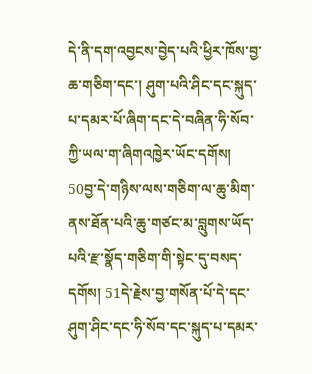དེ་ནི་དག་འབྱངས་བྱེད་པའི་ཕྱིར་ཁོས་བྱ་ཆ་གཅིག་དང་། ཤུག་པའི་ཤིང་དང་སྐུད་པ་དམར་པོ་ཞིག་དང་དེ་བཞིན་ཧི་སོབ་ཀྱི་ཡལ་ག་ཞིགའཁྱེར་ཡོང་དགོས། 50བྱ་དེ་གཉིས་ལས་གཅིག་ལ་ཆུ་མིག་ནས་ཐོན་པའི་ཆུ་གཙང་མ་བླུགས་ཡོད་པའི་རྫ་སྣོད་གཅིག་གི་སྟེང་དུ་བསད་དགོས། 51དེ་རྗེས་བྱ་གསོན་པོ་དེ་དང་ཤུག་ཤིང་དང་ཧི་སོབ་དང་སྐུད་པ་དམར་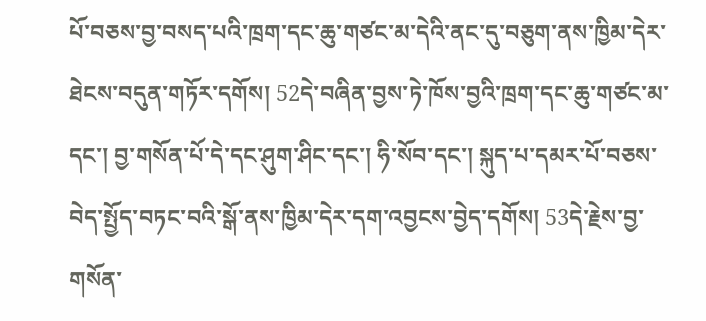པོ་བཅས་བྱ་བསད་པའི་ཁྲག་དང་ཆུ་གཙང་མ་དེའི་ནང་དུ་བཅུག་ནས་ཁྱིམ་དེར་ཐེངས་བདུན་གཏོར་དགོས། 52དེ་བཞིན་བྱས་ཏེ་ཁོས་བྱའི་ཁྲག་དང་ཆུ་གཙང་མ་དང་། བྱ་གསོན་པོ་དེ་དང་ཤུག་ཤིང་དང་། ཧི་སོབ་དང་། སྐུད་པ་དམར་པོ་བཅས་བེད་སྤྱོད་བཏང་བའི་སྒོ་ནས་ཁྱིམ་དེར་དག་འབྱངས་བྱེད་དགོས། 53དེ་རྗེས་བྱ་གསོན་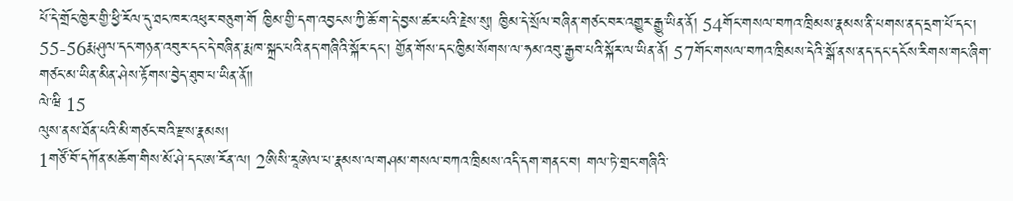པོ་དེ་གྲོང་ཁྱེར་གྱི་ཕྱི་རོལ་དུ་ཐང་ཁར་འཕུར་བཅུག་གོ ཁྱིམ་གྱི་དག་འབྱངས་ཀྱི་ཆོ་ག་དེ་བྱས་ཚར་པའི་རྗེས་སུ། ཁྱིམ་དེ་སྲོལ་བཞིན་གཙང་བར་འགྱུར་རྒྱུ་ཡིན་ནོ། 54གོང་གསལ་བཀའ་ཁྲིམས་རྣམས་ནི་པགས་ནད་དྲག་པོ་དང་། 55-56རྨ་ཤུལ་དང་གཉན་འབུར་དང་དེ་བཞིན་རྨ་ཁ་སྐྲང་པའི་ནད་གཞིའི་སྐོར་དང་། གྱོན་གོས་དང་ཁྱིམ་སོགས་ལ་ཧམ་འབུ་རྒྱབ་པའི་སྐོར་ལ་ཡིན་ནོ། 57གོང་གསལ་བཀའ་ཁྲིམས་དེའི་སྒོ་ནས་ནད་དང་དངོས་རིགས་གང་ཞིག་གཙང་མ་ཡིན་མིན་ཤེས་རྟོགས་བྱེད་ཐུབ་པ་ཡིན་ནོ༎
ལེ་ཝི 15
ལུས་ནས་ཐོན་པའི་མི་གཙང་བའི་རྫས་རྣམས།
1གཙོ་བོ་དཀོན་མཆོག་གིས་མོ་ཤེ་དང་ཨ་རོན་ལ། 2ཨིསི་རཱཨེལ་པ་རྣམས་ལ་གཤམ་གསལ་བཀའ་ཁྲིམས་འདི་དག་གནང་བ། གལ་ཏེ་གྲང་གཞིའི་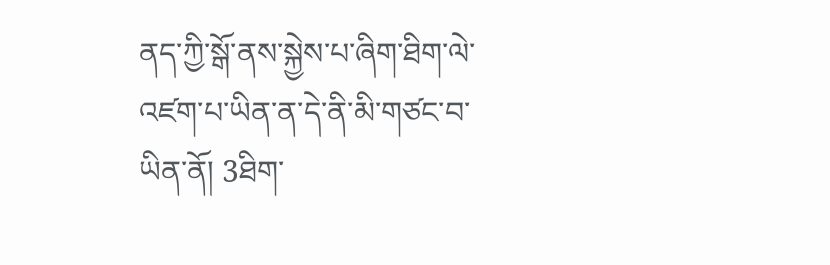ནད་ཀྱི་སྒོ་ནས་སྐྱེས་པ་ཞིག་ཐིག་ལེ་འཛག་པ་ཡིན་ན་དེ་ནི་མི་གཙང་བ་ཡིན་ནོ། 3ཐིག་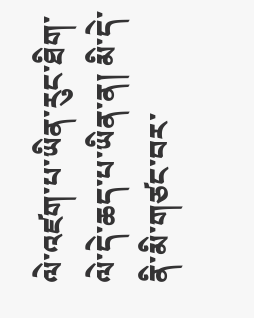ལེ་འཛག་པ་ཡིན་རུང་ཐིག་ལེ་དེ་ཆད་པ་ཡིན་ན། མི་དེ་ནི་མི་གཙང་བར་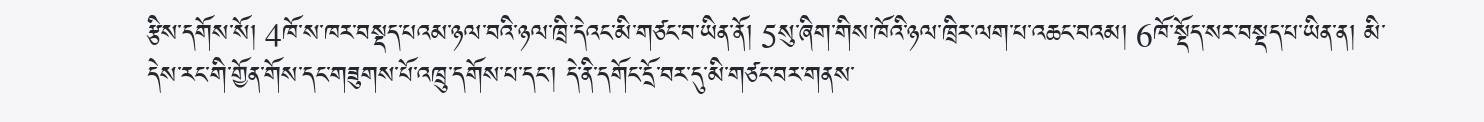རྩིས་དགོས་སོ། 4ཁོ་ས་ཁར་བསྡད་པའམ་ཉལ་བའི་ཉལ་ཁྲི་དེའང་མི་གཙང་བ་ཡིན་ནོ། 5སུ་ཞིག་གིས་ཁོའི་ཉལ་ཁྲིར་ལག་པ་འཆང་བའམ། 6ཁོ་སྡོད་སར་བསྡད་པ་ཡིན་ན། མི་དེས་རང་གི་གྱོན་གོས་དང་གཟུགས་པོ་འཁྲུ་དགོས་པ་དང་། དེ་ནི་དགོང་དྲོ་བར་དུ་མི་གཙང་བར་གནས་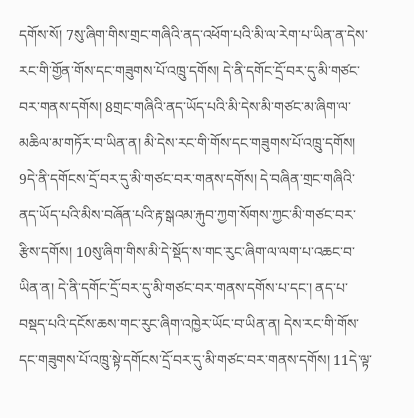དགོས་སོ། 7སུ་ཞིག་གིས་གྲང་གཞིའི་ནད་འཕོག་པའི་མི་ལ་རེག་པ་ཡིན་ན་དེས་རང་གི་གྱོན་གོས་དང་གཟུགས་པོ་འཁྲུ་དགོས། དེ་ནི་དགོང་དྲོ་བར་དུ་མི་གཙང་བར་གནས་དགོས། 8གྲང་གཞིའི་ནད་ཡོད་པའི་མི་དེས་མི་གཙང་མ་ཞིག་ལ་མཆིལ་མ་གཏོར་བ་ཡིན་ན། མི་དེས་རང་གི་གོས་དང་གཟུགས་པོ་འཁྲུ་དགོས། 9དེ་ནི་དགོངས་དྲོ་བར་དུ་མི་གཙང་བར་གནས་དགོས། དེ་བཞིན་གྲང་གཞིའི་ནད་ཡོད་པའི་མིས་བཞོན་པའི་རྟ་སྒའམ་རྐུབ་ཀྱག་སོགས་ཀྱང་མི་གཙང་བར་རྩིས་དགོས། 10སུ་ཞིག་གིས་མི་དེ་སྡོད་ས་གང་རུང་ཞིག་ལ་ལག་པ་འཆང་བ་ཡིན་ན། དེ་ནི་དགོང་དྲོ་བར་དུ་མི་གཙང་བར་གནས་དགོས་པ་དང་། ནད་པ་བསྡད་པའི་དངོས་ཆས་གང་རུང་ཞིག་འཁྱེར་ཡོང་བ་ཡིན་ན། དེས་རང་གི་གོས་དང་གཟུགས་པོ་འཁྲུ་སྟེ་དགོངས་དྲོ་བར་དུ་མི་གཙང་བར་གནས་དགོས། 11དེ་ལྟ་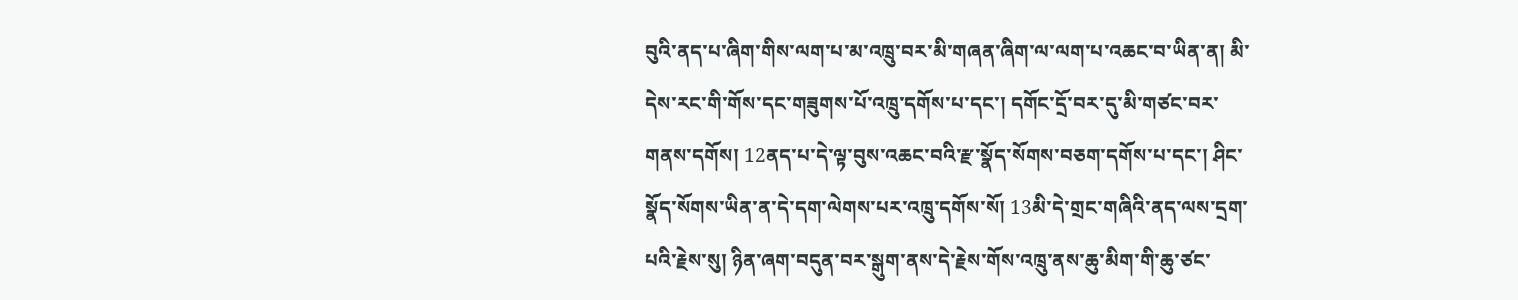བུའི་ནད་པ་ཞིག་གིས་ལག་པ་མ་འཁྲུ་བར་མི་གཞན་ཞིག་ལ་ལག་པ་འཆང་བ་ཡིན་ན། མི་དེས་རང་གི་གོས་དང་གཟུགས་པོ་འཁྲུ་དགོས་པ་དང་། དགོང་དྲོ་བར་དུ་མི་གཙང་བར་གནས་དགོས། 12ནད་པ་དེ་ལྟ་བུས་འཆང་བའི་རྫ་སྣོད་སོགས་བཅག་དགོས་པ་དང་། ཤིང་སྣོད་སོགས་ཡིན་ན་དེ་དག་ལེགས་པར་འཁྲུ་དགོས་སོ། 13མི་དེ་གྲང་གཞིའི་ནད་ལས་དྲག་པའི་རྗེས་སུ། ཉིན་ཞག་བདུན་བར་སྒུག་ནས་དེ་རྗེས་གོས་འཁྲུ་ནས་ཆུ་མིག་གི་ཆུ་ཙང་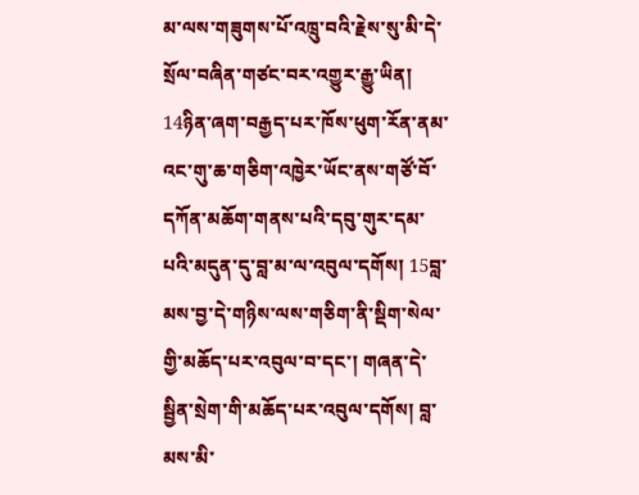མ་ལས་གཟུགས་པོ་འཁྲུ་བའི་རྗེས་སུ་མི་དེ་སྲོལ་བཞིན་གཙང་བར་འགྱུར་རྒྱུ་ཡིན། 14ཉིན་ཞག་བརྒྱད་པར་ཁོས་ཕུག་རོན་ནམ་འང་གུ་ཆ་གཅིག་འཁྱེར་ཡོང་ནས་གཙོ་བོ་དཀོན་མཆོག་གནས་པའི་དབུ་གུར་དམ་པའི་མདུན་དུ་བླ་མ་ལ་འབུལ་དགོས། 15བླ་མས་བྱ་དེ་གཉིས་ལས་གཅིག་ནི་སྡིག་སེལ་གྱི་མཆོད་པར་འབུལ་བ་དང་། གཞན་དེ་སྦྱིན་སྲེག་གི་མཆོད་པར་འབུལ་དགོས། བླ་མས་མི་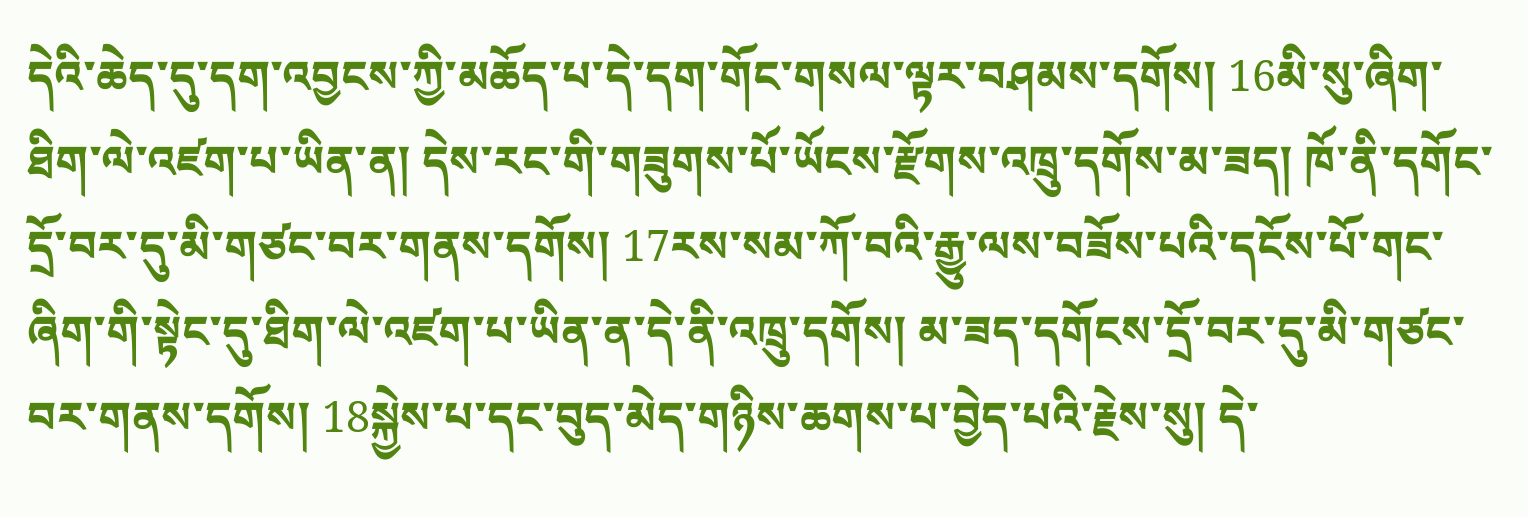དེའི་ཆེད་དུ་དག་འབྱངས་ཀྱི་མཆོད་པ་དེ་དག་གོང་གསལ་ལྟར་བཤམས་དགོས། 16མི་སུ་ཞིག་ཐིག་ལེ་འཛག་པ་ཡིན་ན། དེས་རང་གི་གཟུགས་པོ་ཡོངས་རྫོགས་འཁྲུ་དགོས་མ་ཟད། ཁོ་ནི་དགོང་དྲོ་བར་དུ་མི་གཙང་བར་གནས་དགོས། 17རས་སམ་ཀོ་བའི་རྒྱུ་ལས་བཟོས་པའི་དངོས་པོ་གང་ཞིག་གི་སྟེང་དུ་ཐིག་ལེ་འཛག་པ་ཡིན་ན་དེ་ནི་འཁྲུ་དགོས། མ་ཟད་དགོངས་དྲོ་བར་དུ་མི་གཙང་བར་གནས་དགོས། 18སྐྱེས་པ་དང་བུད་མེད་གཉིས་ཆགས་པ་བྱེད་པའི་རྗེས་སུ། དེ་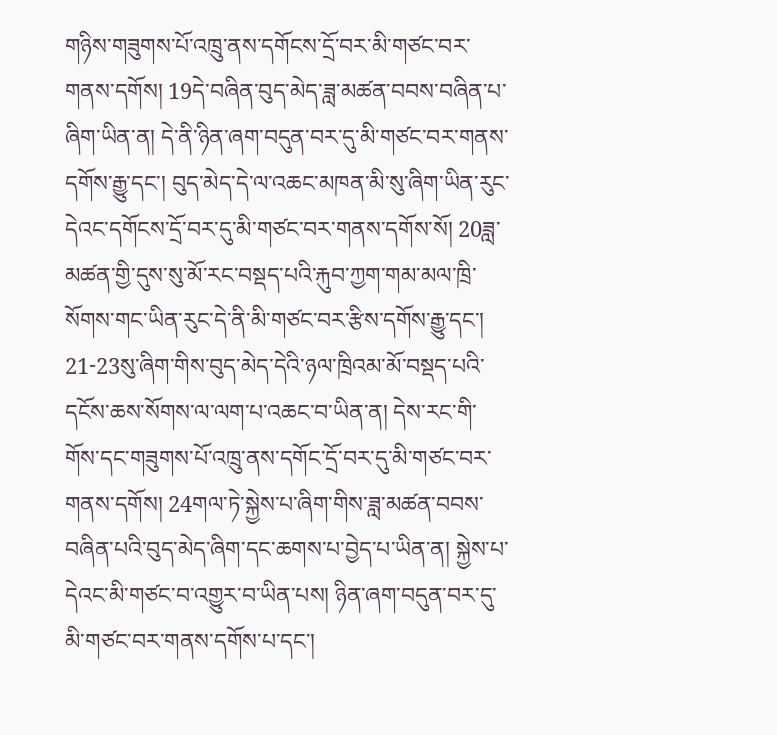གཉིས་གཟུགས་པོ་འཁྲུ་ནས་དགོངས་དྲོ་བར་མི་གཙང་བར་གནས་དགོས། 19དེ་བཞིན་བུད་མེད་ཟླ་མཚན་བབས་བཞིན་པ་ཞིག་ཡིན་ན། དེ་ནི་ཉིན་ཞག་བདུན་བར་དུ་མི་གཙང་བར་གནས་དགོས་རྒྱུ་དང་། བུད་མེད་དེ་ལ་འཆང་མཁན་མི་སུ་ཞིག་ཡིན་རུང་དེའང་དགོངས་དྲོ་བར་དུ་མི་གཙང་བར་གནས་དགོས་སོ། 20ཟླ་མཚན་གྱི་དུས་སུ་མོ་རང་བསྡད་པའི་རྐུབ་ཀྱག་གམ་མལ་ཁྲི་སོགས་གང་ཡིན་རུང་དེ་ནི་མི་གཙང་བར་རྩིས་དགོས་རྒྱུ་དང་། 21-23སུ་ཞིག་གིས་བུད་མེད་དེའི་ཉལ་ཁྲིའམ་མོ་བསྡད་པའི་དངོས་ཆས་སོགས་ལ་ལག་པ་འཆང་བ་ཡིན་ན། དེས་རང་གི་གོས་དང་གཟུགས་པོ་འཁྲུ་ནས་དགོང་དྲོ་བར་དུ་མི་གཙང་བར་གནས་དགོས། 24གལ་ཏེ་སྐྱེས་པ་ཞིག་གིས་ཟླ་མཚན་བབས་བཞིན་པའི་བུད་མེད་ཞིག་དང་ཆགས་པ་བྱེད་པ་ཡིན་ན། སྐྱེས་པ་དེའང་མི་གཙང་བ་འགྱུར་བ་ཡིན་པས། ཉིན་ཞག་བདུན་བར་དུ་མི་གཙང་བར་གནས་དགོས་པ་དང་།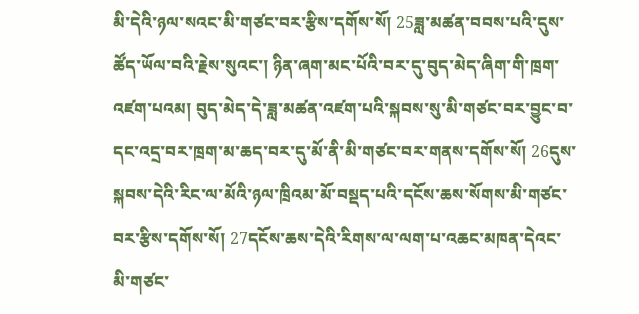མི་དེའི་ཉལ་སའང་མི་གཙང་བར་རྩིས་དགོས་སོ། 25ཟླ་མཚན་བབས་པའི་དུས་ཚོད་ཡོལ་བའི་རྗེས་སུའང་། ཉིན་ཞག་མང་པོའི་བར་དུ་བུད་མེད་ཞིག་གི་ཁྲག་འཛག་པའམ། བུད་མེད་དེ་ཟླ་མཚན་འཛག་པའི་སྐབས་སུ་མི་གཙང་བར་བྱུང་བ་དང་འདྲ་བར་ཁྲག་མ་ཆད་བར་དུ་མོ་ནི་མི་གཙང་བར་གནས་དགོས་སོ། 26དུས་སྐབས་དེའི་རིང་ལ་མོའི་ཉལ་ཁྲིའམ་མོ་བསྡད་པའི་དངོས་ཆས་སོགས་མི་གཙང་བར་རྩིས་དགོས་སོ། 27དངོས་ཆས་དེའི་རིགས་ལ་ལག་པ་འཆང་མཁན་དེའང་མི་གཙང་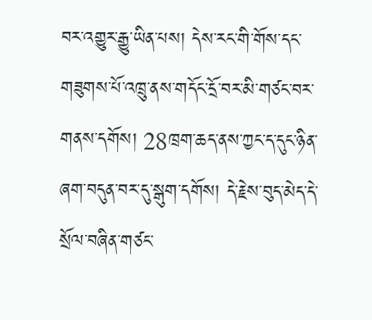བར་འགྱུར་རྒྱུ་ཡིན་པས། དེས་རང་གི་གོས་དང་གཟུགས་པོ་འཁྲུ་ནས་གདོང་དྲོ་བར་མི་གཙང་བར་གནས་དགོས། 28ཁྲག་ཆད་ནས་ཀྱང་ད་དུང་ཉིན་ཞག་བདུན་བར་དུ་སྒུག་དགོས། དེ་རྗེས་བུད་མེད་དེ་སྲོལ་བཞིན་གཙང་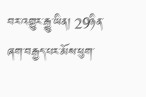བར་འགྱུར་རྒྱུ་ཡིན། 29ཉིན་ཞག་བརྒྱད་པར་མོས་ཕུག་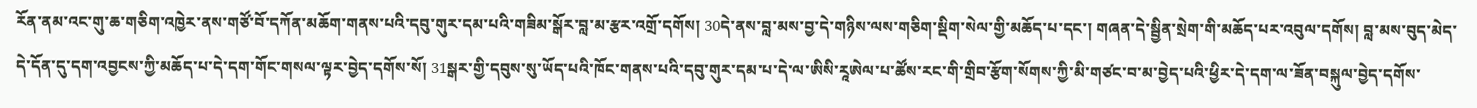རོན་ནམ་འང་གུ་ཆ་གཅིག་འཁྱེར་ནས་གཙོ་བོ་དཀོན་མཆོག་གནས་པའི་དབུ་གུར་དམ་པའི་གཟིམ་སྒོར་བླ་མ་རྩར་འགྲོ་དགོས། 30དེ་ནས་བླ་མས་བྱ་དེ་གཉིས་ལས་གཅིག་སྡིག་སེལ་གྱི་མཆོད་པ་དང་། གཞན་དེ་སྦྱིན་སྲེག་གི་མཆོད་པར་འབུལ་དགོས། བླ་མས་བུད་མེད་དེ་དོན་དུ་དག་འབྱངས་ཀྱི་མཆོད་པ་དེ་དག་གོང་གསལ་ལྟར་བྱེད་དགོས་སོ། 31སྒར་གྱི་དབུས་སུ་ཡོད་པའི་ཁོང་གནས་པའི་དབུ་གུར་དམ་པ་དེ་ལ་ཨིསི་རཱཨེལ་པ་ཚོས་རང་གི་གྲིབ་རྩོག་སོགས་ཀྱི་མི་གཙང་བ་མ་བྱེད་པའི་ཕྱིར་དེ་དག་ལ་ཟོན་བསྐུལ་བྱེད་དགོས་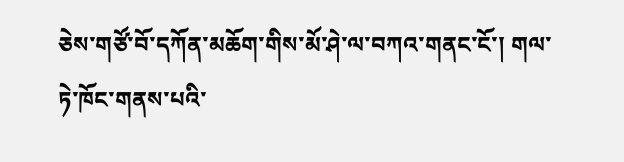ཅེས་གཙོ་བོ་དཀོན་མཆོག་གིས་མོ་ཤེ་ལ་བཀའ་གནང་ངོ་། གལ་ཏེ་ཁོང་གནས་པའི་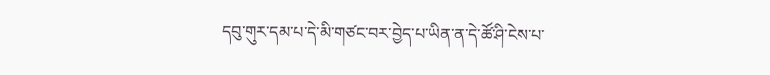དབུ་གུར་དམ་པ་དེ་མི་གཙང་བར་བྱེད་པ་ཡིན་ན་དེ་ཚོ་ཤི་ངེས་པ་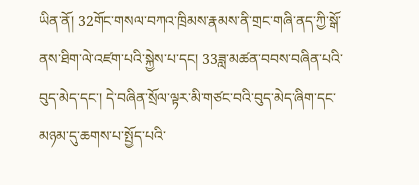ཡིན་ནོ། 32གོང་གསལ་བཀའ་ཁྲིམས་རྣམས་ནི་གྲང་གཞི་ནད་ཀྱི་སྒོ་ནས་ཐིག་ལེ་འཛག་པའི་སྐྱེས་པ་དང། 33ཟླ་མཚན་བབས་བཞིན་པའི་བུད་མེད་དང་། དེ་བཞིན་སྲོལ་ལྟར་མི་གཙང་བའི་བུད་མེད་ཞིག་དང་མཉམ་དུ་ཆགས་པ་སྤྱོད་པའི་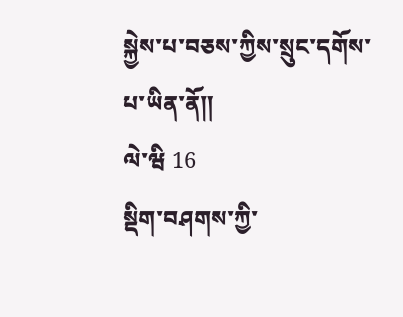སྐྱེས་པ་བཅས་ཀྱིས་སྲུང་དགོས་པ་ཡིན་ནོ༎
ལེ་ཝི 16
སྡིག་བཤགས་ཀྱི་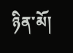ཉིན་མོ།